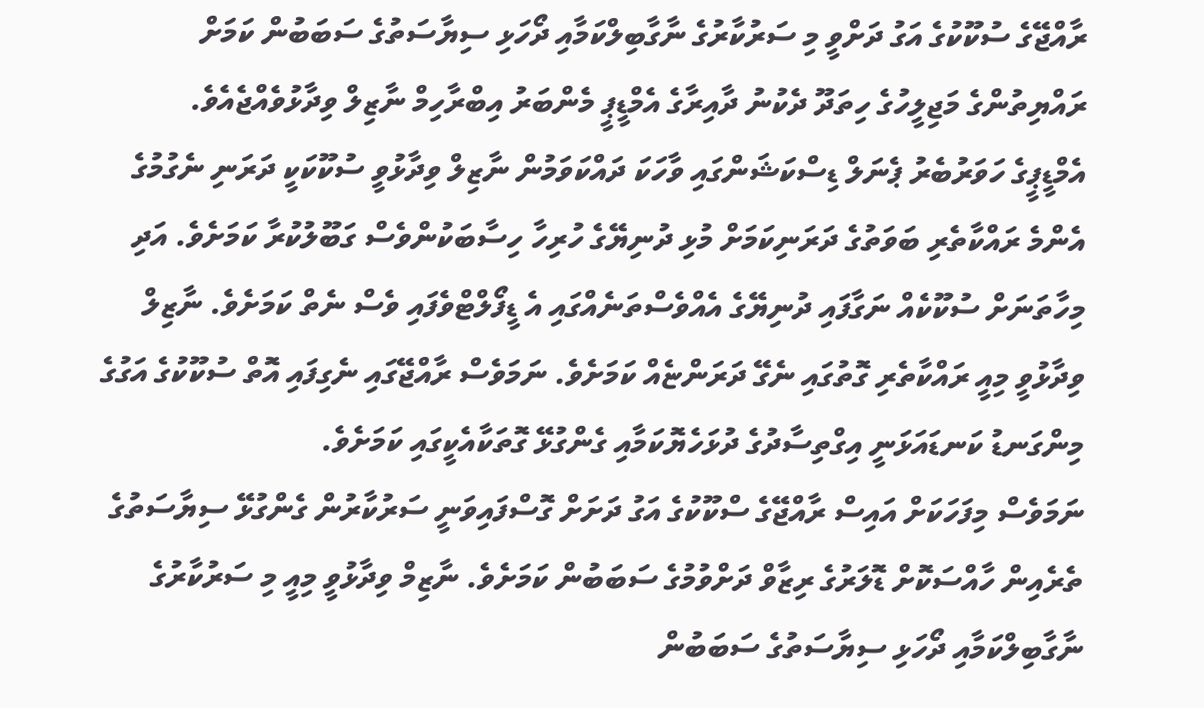ރާއްޖޭގެ ސުކޫކުގެ އަގު ދަށްވީ މި ސަރުކާރުގެ ނާގާބިލްކަމާއި ދޯހަޅި ސިޔާސަތުގެ ސަބަބުން ކަމަށް ރައްޔިތުންގެ މަޖިލީހުގެ ހިތަދޫ ދެކުނު ދާއިރާގެ އެމްޑީޕީ މެންބަރު އިބްރާހިމް ނާޒިލް ވިދާޅުވެއްޖެއެވެ.
އެމްޑީޕީގެ ހަވަރުބެރު ޕެނަލް ޑިސްކަޝަންގައި ވާހަކަ ދައްކަވަމުން ނާޒިލް ވިދާޅުވީ ސުކޫކަކީ ދަރަނި ނެގުމުގެ އެންމެ ރައްކާތެރި ބަވަތުގެ ދަރަނިކަމަށް މުޅި ދުނިޔޭގެ ހުރިހާ ހިސާބަކުންވެސް ގަބޫލުކުރާ ކަމަށެވެ. އަދި މިހާތަނަށް ސުކޫކެއް ނަގާފައި ދުނިޔޭގެ އެއްވެސްތަނެއްގައި އެ ޑީފޯލްޓްވެފައި ވެސް ނެތް ކަމަށެވެ. ނާޒިލް ވިދާޅުވީ މިއީ ރައްކާތެރި ގޮތުގައި ނެގޭ ދަރަންޏެއް ކަމަށެވެ. ނަމަވެސް ރާއްޖޭގައި ނެގިފައި އޮތް ސުކޫކުގެ އަގުގެ މިންގަނޑު ކަނޑައަޅަނީ އިގްތިސާދުގެ ދުޅަހެޔޮކަމާއި ގެންގުޅޭ ގޮތަކާއެކީގައި ކަމަށެވެ.
ނަމަވެސް މިފަހަކަށް އައިސް ރާއްޖޭގެ ސްކޫކުގެ އަގު ދަށަށް ގޮސްފައިވަނީ ސަރުކާރުން ގެންގުޅޭ ސިޔާސަތުގެ ތެރެއިން ހާއްސަކޮށް ޑޮލަރުގެ ރިޒާވް ދަށްވުމުގެ ސަބަބުން ކަމަށެވެ. ނާޒިމް ވިދާޅުވީ މިއީ މި ސަރުކާރުގެ ނާގާބިލްކަމާއި ދޯހަޅި ސިޔާސަތުގެ ސަބަބުން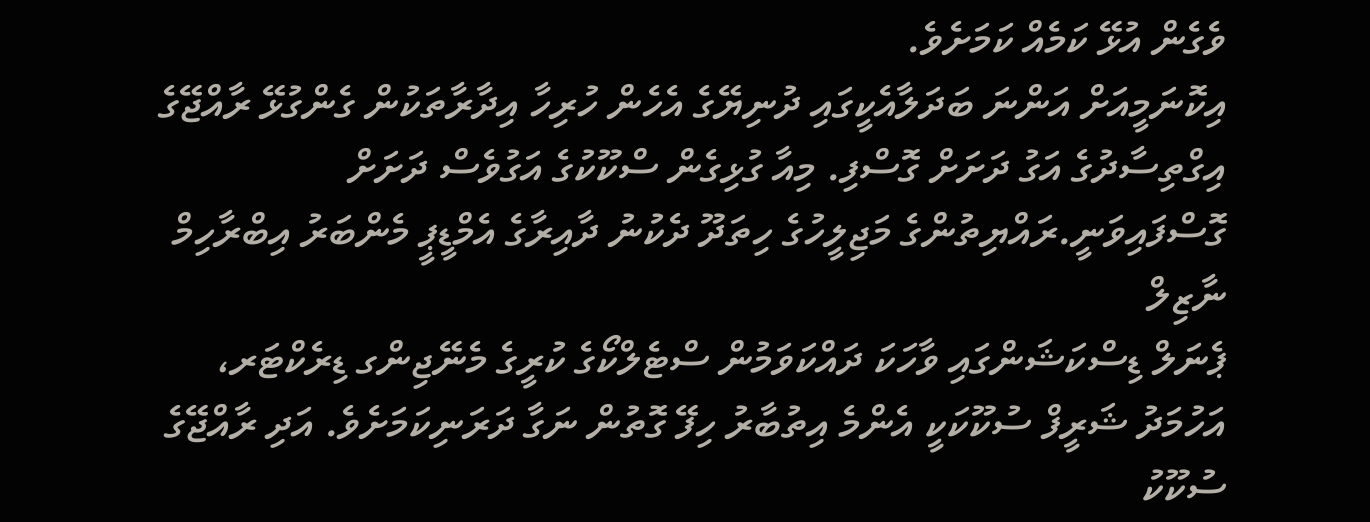ވެގެން އުޅޭ ކަމެއް ކަމަށެވެ.
އިކޮނަމީއަށް އަންނަ ބަދަލާއެކީގައި ދުނިޔޭގެ އެހެން ހުރިހާ އިދާރާތަކުން ގެންގުޅޭ ރާއްޖޭގެ އިގްތިސާދުގެ އަގު ދަށަށް ގޮސްފި. މިއާ ގުޅިގެން ސްކޫކުގެ އަގުވެސް ދަށަށް ގޮސްފައިވަނީ.ރައްޔިތުންގެ މަޖިލީހުގެ ހިތަދޫ ދެކުނު ދާއިރާގެ އެމްޑީޕީ މެންބަރު އިބްރާހިމް ނާޒިލް
ޕެނަލް ޑިސްކަޝަންގައި ވާހަކަ ދައްކަވަމުން ސްޓެލްކޯގެ ކުރީގެ މެނޭޖިންގ ޑިރެކްޓަރ، އަހުމަދު ޝަރީފް ސުކޫކަކީ އެންމެ އިތުބާރު ހިފޭ ގޮތުން ނަގާ ދަރަނިކަމަށެވެ. އަދި ރާއްޖޭގެ ސުކޫކު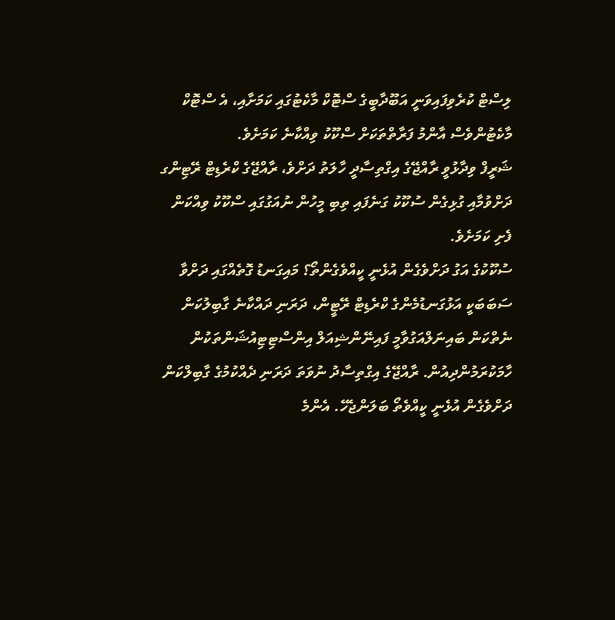ލިސްޓް ކުރެވިފައިވަނީ އަބޫދާބީގެ ސްޓޮކް މާކެޓުގައި ކަމަށާއި، އެ ސްޓޮކް މާކެޓުންވެސް އާންމު ފަރާތްތަކަށް ސްކޫކު ވިއްކާނެ ކަމަށެވެ.
ޝަރީފް ވިދާޅުވީ ރާއްޖޭގެ އިގްތިސާދީ ހާލަތު ދަށްވެ، ރާއްޖޭގެ ކްރެޑިޓް ރޭޓިންގ ދަށްވުމާއި ގުޅިގެން ސުކޫކު ގަނެފައި ތިބި މީހުން ނުއަގުގައި ސްކޫކު ވިއްކަން ފެށި ކަމަށެވެ.
ސުކޫކުގެ އަގު ދަށްވެގެން އުޅެނީ ކީއްވެގެންތޯ؟ މައިގަނޑު ގޮތެއްގައި ދަށްވާ ސަބަބަކީ އަޅުގަނޑުމެންގެ ކްރެޑިޓް ރޭޓީން، ދަރަނި ދައްކާނެ ގާބިލުކަން ނެތްކަން ބައިނަލްއަގުވާމީ ފައިނޭންޝިއަލް އިންސްޓިޓިއުޝަންތަކުން ހާމަކުރަމުންދިއުން. ރާއްޖޭގެ އިގްތިސާދު ނުވަތަ ދަރަނި ދެއްކުމުގެ ގާބިލްކަން ދަށްވެގެން އުޅެނީ ކީއްވެތޯ ބަލަންޖެހޭ. އެންމެ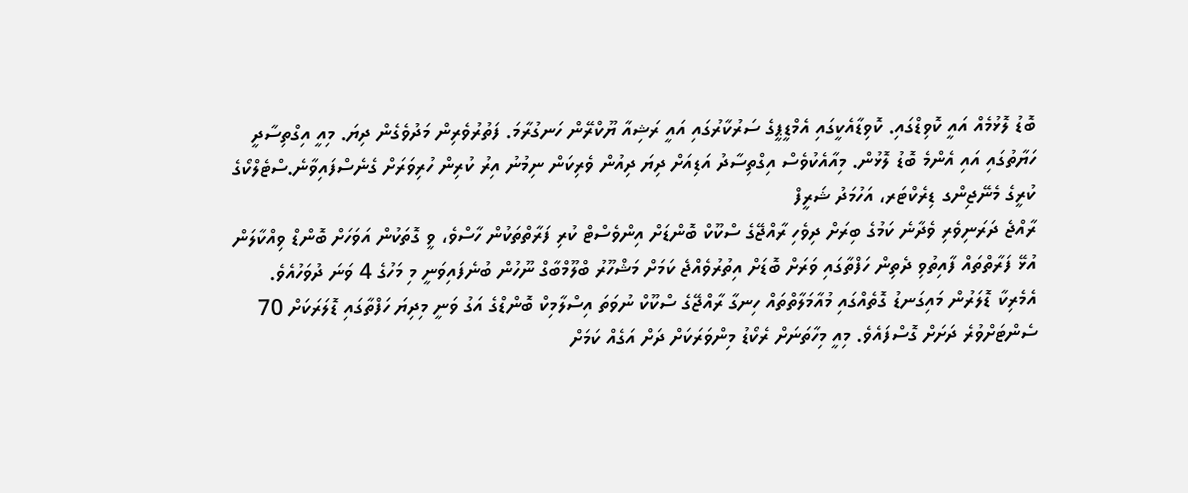ބޮޑު ލޮޅުމެއް އައީ ކޮވިޑްގައި. ކޮވިޑާއެކީގައި އެމްޑީޕީގެ ސަރުކާރުގައި އައީ ރަޝިއާ ޔޫކްރޭން ހަނގުރާމަ. ފަތުރުވެރިން މަދުވެގެން ދިޔަ. މިއީ އިގްތިސާދީ ހަޔާތުގައި އައި އެންމެ ބޮޑު ލޮޅުން. މިއާއެކުވެސް އިގްތިސާދު އަޑިއަށް ދިޔަ ދިއުން ވެރިކަން ނިމުނު އިރު ކުރިން ހުރިވަރަށް ގެނެސްފައިވާނެ.ސްޓެލްކޯގެ ކުރީގެ މެނޭޖިންގ ޑިރެކްޓަރ، އަހުމަދު ޝަރީފް
ރާއްޖެ ދަރަނިވެރި ވެދާނެ ކަމުގެ ބިރަށް ދިވެހި ރާއްޖޭގެ ސްކޫކް ބޮންޑަށް އިންވެސްޓް ކުރި ފަރާތްތަކުން ހާސްވެ، ވީ ގޮތަކުން އަވަހަށް ބޮންޑް ވިއްކާލަން އުޅޭ ފަރާތްތައް ފާއިތުވި ދެތިން ހަފްތާގައި ވަރަށް ބޮޑަށް އިތުރުވެއްޖެ ކަމަށް މަޝްހޫރު ބްލޫމްބާގް ނޫހުން ބުނެފައިވަނީ މި މަހުގެ 4 ވަނަ ދުވަހުއެވެ.
އެމެރިކާ ޑޮލަރުން މައިގަނޑު ގޮތެއްގައި މުއާމަލާތްތައް ހިނގާ ރާއްޖޭގެ ސްކޫކް ނުވަތަ އިސްލާމިކް ބޮންޑްގެ އަގު ވަނީ މިދިޔަ ހަފްތާގައި ޑޮލަރަކަށް 70 ސެންޓަށްވުރެ ދަށަށް ގޮސްފައެވެ. މިއީ މިހާތަނަށް ރެކޯޑު މިންވަރަކަށް ދަށް އަގެއް ކަމަށް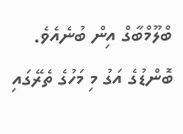ބްލޫމްބާގް އިން ބުނެއެވެ.
ބޮންޑުގެ އަގު މި މަހުގެ ތެރޭގައި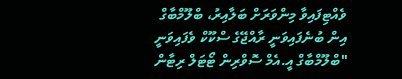ވެއްޓިފައިވާ މިންވަރަށް ބަލާއިރު، ބްލޫމްބާގް އިން ބުނެފައިވަނީ ރާއްޖޭގެ ސްކޫކް ވެފައިވަނީ "ބްލޫމްބާގް އީ.އެމް ސޮވްރިން ޓޯޓަލް ރިޓާން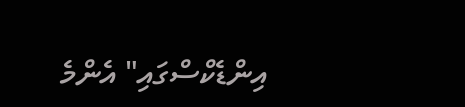އިންޑެކްސްގައި" އެންމެ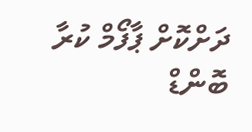ދަށްކޮށް ޕާފޯމް ކުރާ ބޮންޑް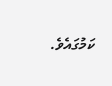ކަމުގައެވެ.